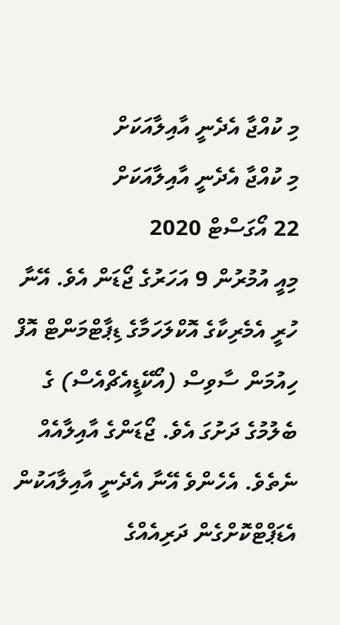މި ކުއްޖާ އެދެނީ އާއިލާއަކަށް
މި ކުއްޖާ އެދެނީ އާއިލާއަކަށް
22 އޯގަސްޓް 2020
މިއީ އުމުރުން 9 އަހަރުގެ ޖޯޑަން އެވެ. އޭނާ ހުރީ އެމެރިކާގެ އޮކްލަހަމާގެ ޑިޕާޓްމަންޓް އޮފް ހިއުމަން ސާވިސް (އޯކޭޑީއެޗްއެސް) ގެ ބެލުމުގެ ދަށުގަ އެވެ. ޖޯޑަންގެ އާއިލާއެއް ނެތެވެ. އެހެންވެ އޭނާ އެދެނީ އާއިލާއަކުން އެޑަޕްޓްކޮށްގެން ދަރިއެއްގެ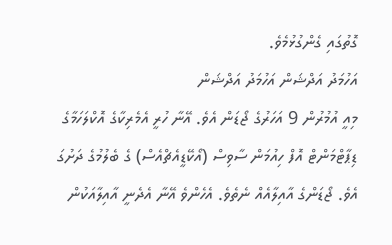ގޮތުގައި ގެންގުޅުމެވެ.
އަހުމަދު އަދްޝަން އަހުމަދު އަދްޝަން
މިއީ އުމުރުން 9 އަހަރުގެ ޖޯޑަން އެވެ. އޭނާ ހުރީ އެމެރިކާގެ އޮކްލަހަމާގެ ޑިޕާޓްމަންޓް އޮފް ހިއުމަން ސާވިސް (އޯކޭޑީއެޗްއެސް) ގެ ބެލުމުގެ ދަށުގަ އެވެ. ޖޯޑަންގެ އާއިލާއެއް ނެތެވެ. އެހެންވެ އޭނާ އެދެނީ އާއިލާއަކުން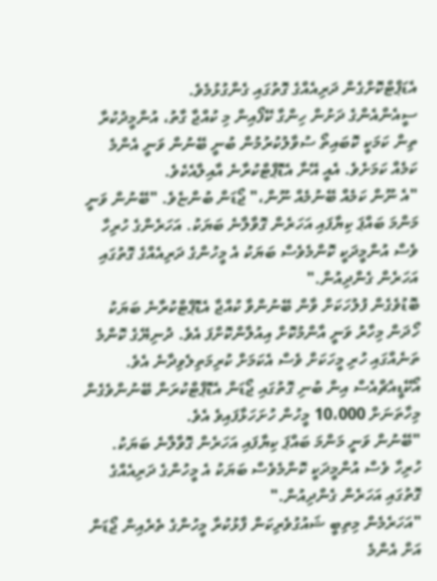އެޑަޕްޓްކޮށްގެން ދަރިއެއްގެ ގޮތުގައި ގެންގުޅުމެވެ.
ސީއެންއެންގެ ދަށުން ހިންގާ ކޭފޯއިން މި ކުއްޖާ ގާތު، އުންމީދުކުރާ ތިން ކަމަކީ ކޮބައިތޯ ސުވާލުކުރުމުން ބުނީ ބޭނުން ވަނީ އެންމެ ކަމެއް ކަމަށެވެ. އެއީ އޭނާ އެޑޮޕްޓްކުރާނެ އާއިލާއެކެވެ.
"އެ ނޫން ކަމެއް ބޭނުމެއް ނޫން،" ޖޯޑަން ބުންޏެވެ. "ބޭނުން ވަނީ މަންމަ ބައްޕަ ކިޔާފައި އަހަރެން ގޮވާލާނެ ބަޔަކު. އަހަރެންގެ ހުރިހާ ވެސް އުންމީދަކީ ކޮންމެވެސް ބަޔަކު އެ މީހުންގެ ދަރިއެއްގެ ގޮތުގައި އަހަރެން ގެންދިއުން."
ބޮޑުވެގެން ފުލުހަކަށް ވާން ބޭނުންވާ ކުއްޖާ އެޑޮޕްޓްކުރާނެ ބަޔަކު ހޯދަން މިހާރު ވަނީ އާންމުކޮށް އިއުލާންކޮށްފަ އެވެ. ދުނިޔޭގެ ކޮންމެ ތަނެއްގައި ހުރި މީހަކަށް ވެސް އެކަމަށް ކުރިމަތިލެވިދާނެ އެވެ. އޯކޭޑީއެޗްއެސް އިން ބުނި ގޮތުގައި ޖޯޑަން އެޑޮޕްޓްކުރަން ބޭނުންވެގެން މިހާތަނަށް 10،000 މީހުން ހުށަހަޅާފައިވެ އެވެ.
"ބޭނުން ވަނީ މަންމަ ބައްޕަ ކިޔާފައި އަހަރެން ގޮވާލާނެ ބަޔަކު. ހުރިހާ ވެސް އުންމީދަކީ ކޮންމެވެސް ބަޔަކު އެ މީހުންގެ ދަރިއެއްގެ ގޮތުގައި އަހަރެން ގެންދިއުން."
"އަހަރެމެން މިތިބީ ޝައުގުވެރިކަން ފާޅުކުރާ މީހުންގެ ތެރެއިން ޖޯޑަން އަށް އެންމެ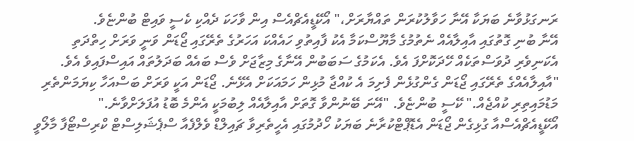ރަނގަޅުވާނެ ބަޔަކާ އޭނާ ހަވާލުކުރަން ތައްޔާރަށް،" އޯކޭޑީއެޗްއެސް އިން ވާހަކަ ދެއްކި ކެސީ ވައިޓް ބުންޏެވެ.
އޭނާ ބުނި ގޮތުގައި އާއިލާއެއް ނެތުމުގެ މާޔޫސްކަމާ އެކު ފާއިތުވި ހައެއްކަ އަހަރުގެ ތެރޭގައި ޖޯޑަން ވަނީ ވަރަށް ހިތްދަތި އެކަނިވެރި ދުވަސްތަކެއް ހޭދަކޮށްފަ އެވެ. އެކަމުގެ ސަބަބުން އޭނާގެ މިޒާޖަށް ވެސް ބައެއް ބަދަލުތައް އައިސްފައިވެ އެވެ.
"އާއިލާއެއްގެ ތެރޭގައި ޖޯޑަން ގެންގުޅެން ފެށިމަ އެ ކުއްޖާ މުޅިން ހަމައަކަށް އެޅޭނެ. ޖޯޑަން އަކީ ވަރަށް ބަސްއަހާ ކިޔަމަންތެރި މަޑުމައިތިރި ކުއްޖެއް." ކޭސީ ބުންޏެވެ. "އޭނަ ބޭނުންވާ ގޮތަށް އާއިލާއެއް ލިބުމަކީ އެންމެ ބޮޑު އުފަލަށްވާނެ."
އޯކޭޑީއެޗްއެސްއާ ގުޅިގެން ޖޯޑަން އެޑޮޕްޓްކުރާނެ ބަޔަކު ހޯދުމުގައި އެހީތެރިވާ ޗައިލްޑް ވެލްފެއާ ސްޕެޝަލިސްޓް ކްރިސްޓޯފާ މާލޯވީ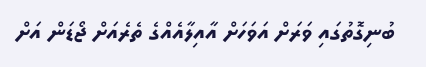ބުނިގޮތުގައި ވަރަށް އަވަހަށް އާއިލާއެއްގެ ތެރެއަށް ޖޯޑަން އަށް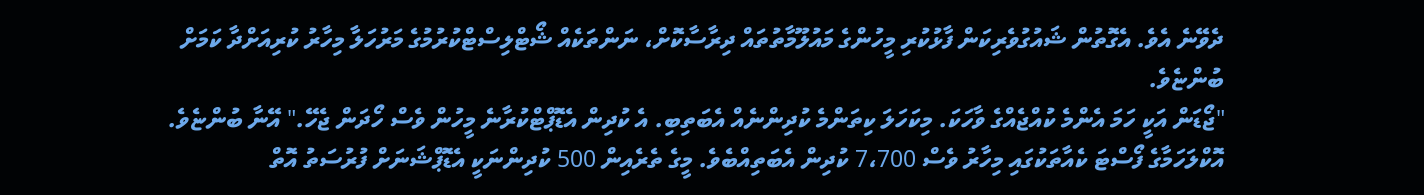ދެވޭނެ އެވެ. އެގޮތުން ޝައުގުވެރިކަން ފާޅުކުރި މީހުންގެ މައުލޫމާތުތައް ދިރާސާކޮށް، ނަންތަކެއް ޝޯޓްލިސްޓްކުރުމުގެ މަރުހަލާ މިހާރު ކުރިއަށްދާ ކަމަށް ބުންޏެވެ.
"ޖޯޑަން އަކީ ހަމަ އެންމެ ކުއްޖެއްގެ ވާހަކަ. މިކަހަލަ ކިތަންމެ ކުދިންނެއް އެބަތިބި. އެ ކުދިން އެޑޮޕްޓްކުރާނެ މީހުން ވެސް ހޯދަން ޖެހޭ." އޭނާ ބުންޏެވެ.
އޮކްލަހަމާގެ ފޯސްޓަ ކެއާތަކުގައި މިހާރު ވެސް 7،700 ކުދިން އެބަތިއްބެވެ. މީގެ ތެރެއިން 500 ކުދިންނަކީ އެޑޮޕްޝަނަށް ފުރުސަތު އޮތް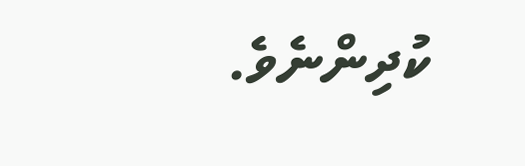ކުދިންނެވެ.